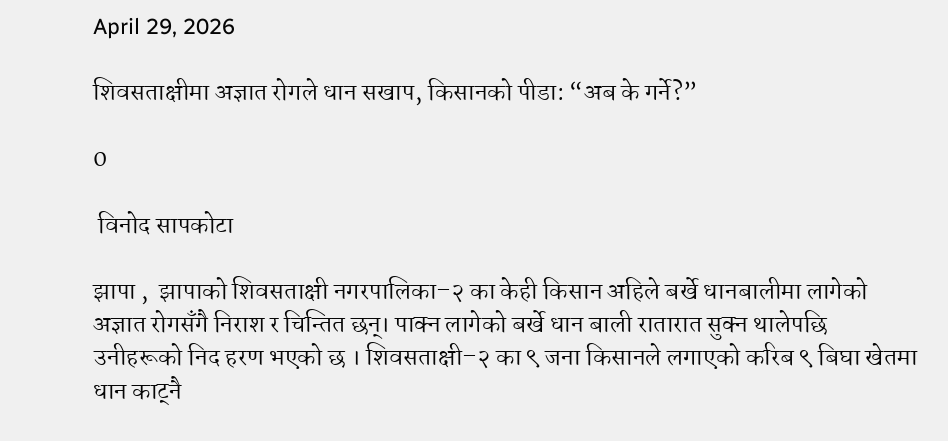April 29, 2026

शिवसताक्षीमा अज्ञात रोगले धान सखाप, किसानको पीडा: “अब के गर्ने?”

0

 विनोद सापकोटा

झापा ,  झापाको शिवसताक्षी नगरपालिका–२ का केही किसान अहिले बर्खे धानबालीमा लागेको अज्ञात रोगसँगै निराश र चिन्तित छन्। पाक्न लागेको बर्खे धान बाली रातारात सुक्न थालेपछि उनीहरूको निद हरण भएको छ ‌। शिवसताक्षी–२ का ९ जना किसानले लगाएको करिब ९ बिघा खेतमा धान काट्नै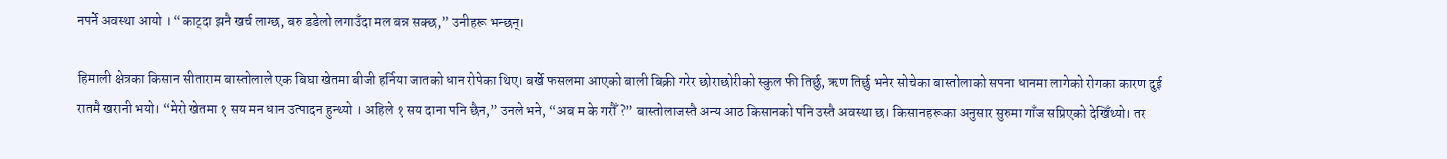नपर्ने अवस्था‌ आयो । “काट्दा झनै खर्च लाग्छ, बरु डडेलो लगाउँदा मल बन्न सक्छ,” उनीहरू भन्छन्।

हिमाली क्षेत्रका किसान सीताराम बास्तोलाले एक बिघा खेतमा बीजी हर्निया जातको धान रोपेका थिए। बर्खे फसलमा आएको बाली बिक्री गरेर छोराछोरीको स्कुल फी तिर्छु, ऋण तिर्छु भनेर सोचेका बास्तोलाको सपना धानमा लागेको रोगका कारण दुई रातमै खरानी भयो। “मेरो खेतमा १ सय मन धान उत्पादन हुन्थ्यो । अहिले १ सय दाना पनि छैन,” उनले भने, “अब म के गरौँ?” बास्तोलाजस्तै अन्य आठ किसानको पनि उस्तै अवस्था छ। किसानहरूका अनुसार सुरुमा गाँज सप्रिएको देखिँथ्यो। तर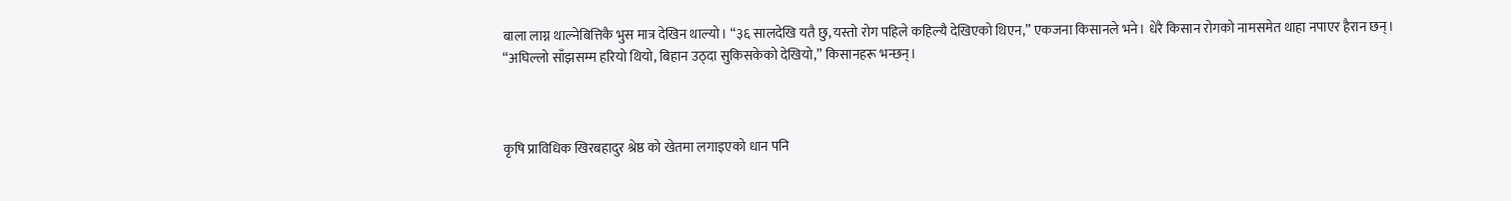बाला लाग्न थाल्नेबित्तिकै भुस मात्र देखिन थाल्यो। “३६ सालदेखि यतै छु, यस्तो रोग पहिले कहिल्यै देखिएको थिएन,” एकजना किसानले भने। धेरै किसान रोगको नामसमेत थाहा नपाएर हैरान छन्। “अघिल्लो साँझसम्म हरियो थियो, बिहान उठ्दा सुकिसकेको देखियो,” किसानहरू भन्छन्।



कृषि प्राविधिक खिरबहादुर श्रेष्ठ को खेतमा लगाइएको धान पनि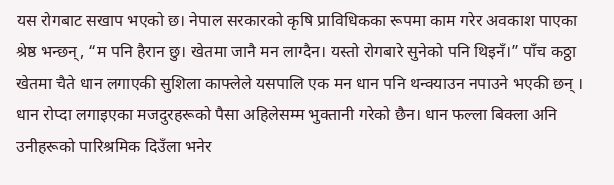यस रोगबाट सखाप भएको छ। नेपाल सरकारको कृषि प्राविधिकका रूपमा काम गरेर अवकाश पाएका श्रेष्ठ भन्छन्, “म पनि हैरान छु। खेतमा जानै मन लाग्दैन। यस्तो रोगबारे सुनेको पनि थिइनँ।” पाँच कठ्ठा खेतमा चैते धान लगाएकी सुशिला काफ्लेले यसपालि एक मन धान पनि थन्क्याउन नपाउने भएकी छन् । धान रोप्दा लगाइएका मजदुरहरूको पैसा अहिलेसम्म भुक्तानी गरेको छैन। धान फल्ला बिक्ला अनि उनीहरूको पारिश्रमिक दिउँला भनेर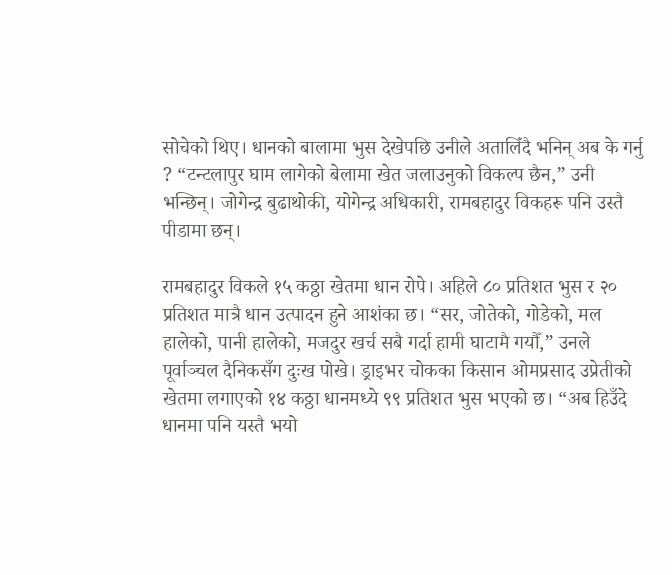सोचेको थिए। धानको बालामा भुस देखेपछि उनीले अतालिँदै भनिन् अब के गर्नु ? “टन्टलापुर घाम लागेको बेलामा खेत जलाउनुको विकल्प छैन,” उनी भन्छिन्। जोगेन्द्र बुढाथोकी, योगेन्द्र अधिकारी, रामबहादुर विकहरू पनि उस्तै पीडामा छन्।

रामबहादुर विकले १५ कठ्ठा खेतमा धान रोपे। अहिले ८० प्रतिशत भुस र २० प्रतिशत मात्रै धान उत्पादन हुने आशंका छ। “सर, जोतेको, गोडेको, मल हालेको, पानी हालेको, मजदुर खर्च सबै गर्दा हामी घाटामै गयौँ,” उनले पूर्वाञ्चल दैनिकसँग दुःख पोखे। ड्राइभर चोकका किसान ओमप्रसाद उप्रेतीको खेतमा लगाएको १४ कठ्ठा धानमध्ये ९९ प्रतिशत भुस भएको छ। “अब हिउँदे धानमा पनि यस्तै भयो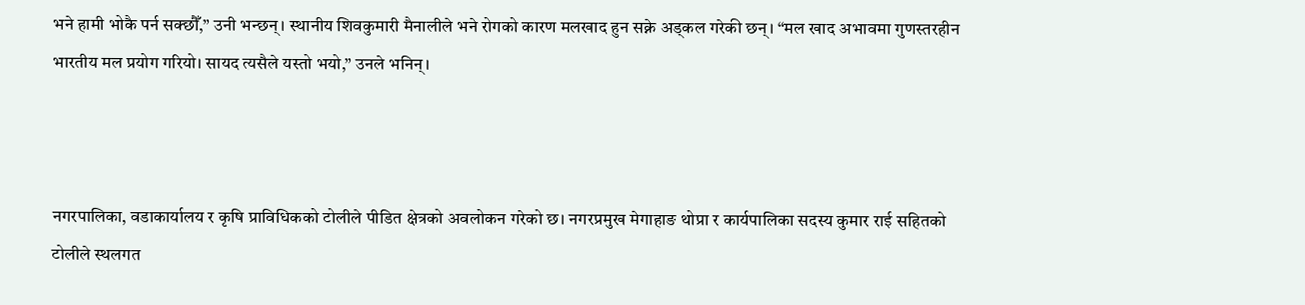भने हामी भोकै पर्न सक्छौँ,” उनी भन्छन्। स्थानीय शिवकुमारी मैनालीले भने रोगको कारण मलखाद हुन सक्ने अड्कल गरेकी छन्। “मल खाद अभावमा गुणस्तरहीन भारतीय मल प्रयोग गरियो। सायद त्यसैले यस्तो भयो,” उनले भनिन्।



नगरपालिका, वडाकार्यालय र कृषि प्राविधिकको टोलीले पीडित क्षेत्रको अवलोकन गरेको छ। नगरप्रमुख मेगाहाङ थोप्रा र कार्यपालिका सदस्य कुमार राई सहितको टोलीले स्थलगत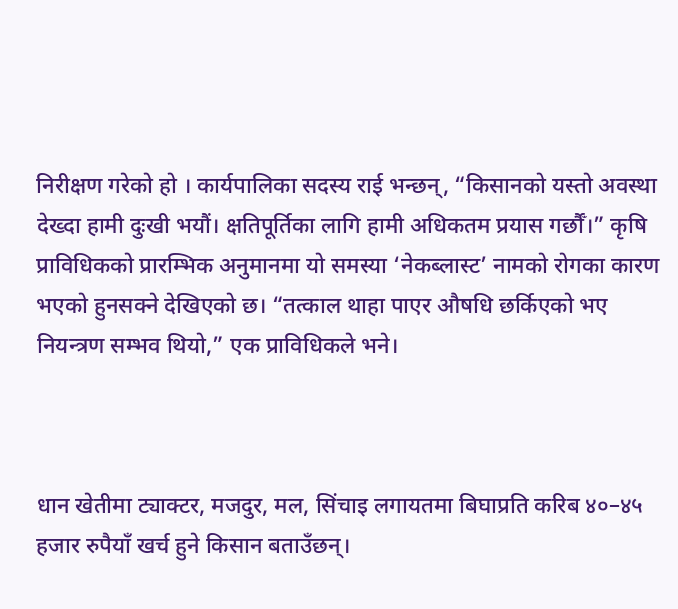निरीक्षण गरेको हो । कार्यपालिका सदस्य राई भन्छन्, “किसानको यस्तो अवस्था देख्दा हामी दुःखी भयौं। क्षतिपूर्तिका लागि हामी अधिकतम प्रयास गर्छौँ।” कृषि प्राविधिकको प्रारम्भिक अनुमानमा यो समस्या ‘नेकब्लास्ट’ नामको रोगका कारण भएको हुनसक्ने देखिएको छ। “तत्काल थाहा पाएर औषधि छर्किएको भए नियन्त्रण सम्भव थियो,” एक प्राविधिकले भने।



धान खेतीमा ट्याक्टर, मजदुर, मल, सिंचाइ लगायतमा बिघाप्रति करिब ४०–४५ हजार रुपैयाँ खर्च हुने किसान बताउँछन्।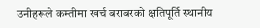उनीहरूले कम्तीमा खर्च बराबरको क्षतिपूर्ति स्थानीय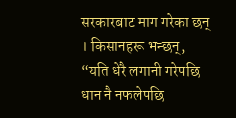सरकारबाट माग गरेका छन् । किसानहरू भन्छन्, “यति धेरै लगानी गरेपछि धान नै नफलेपछि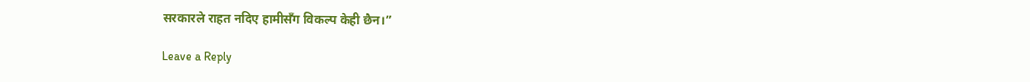सरकारले राहत नदिए हामीसँग विकल्प केही छैन।”

Leave a Reply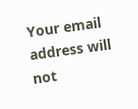Your email address will not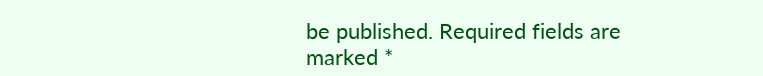be published. Required fields are marked *